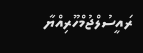ރައީސުލްޖުމްހޫރިއްޔާ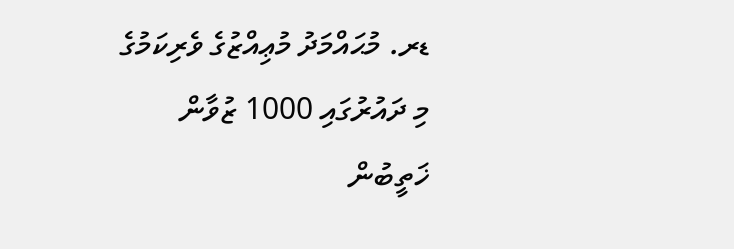ޑރ. މުޙައްމަދު މުޢިއްޒުގެ ވެރިކަމުގެ މި ދައުރުގައި 1000 ޒުވާން ޚަތީބުން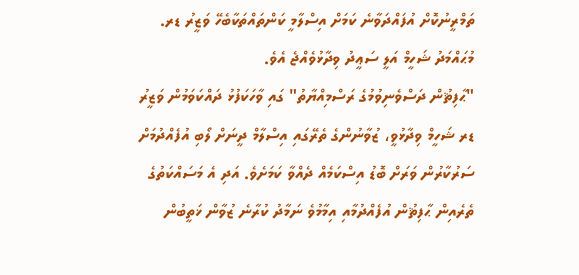ތަމްރީނުކޮށް އުފައްދަވާނެ ކަމަށް އިސްލާމީ ކަންތައްތަކާބެހޭ ވަޒީރު ޑރ. މުޙައްމަދު ޝަހީމް އަލީ ސަޢީދު ވިދާޅުވެއްޖެ އެވެ.
"ޙާފިޘުން ދަސްވެނިވުމުގެ ރަސްމިއްޔާތު" ގައި ވާހަކަފުޅު ދައްކަވަމުން ވަޒީރު ޑރ ޝަހީމް ވިދާޅުވީ، ޒުވާނުންގެ ތެރޭގައި އިސްލާމް ދީނަށް ލޯބި އުފެއްދުމަށް ސަރުކާރުން ވަރަށް ބޮޑު އިސްކަމެއް ދެއްވާ ކަމަށެވެ. އަދި އެ މަސައްކަތުގެ ތެރެއިން ޙާފިޘުން އުފެއްދުމާއި އިމާމުވެ ނަމާދު ކުރާނެ ޒުވާން ޚަތީބުން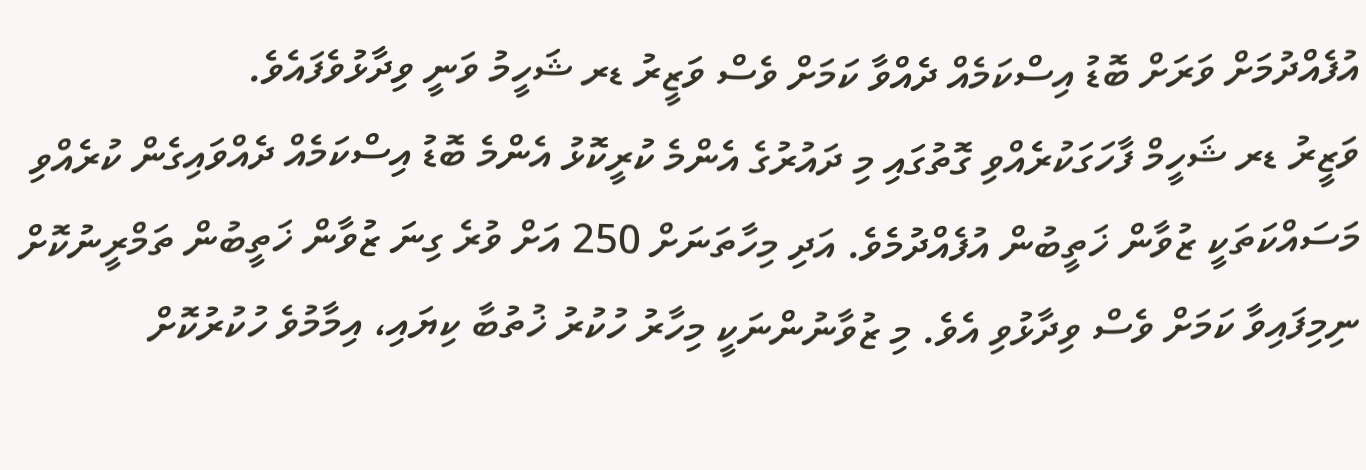އުފެއްދުމަށް ވަރަށް ބޮޑު އިސްކަމެއް ދެއްވާ ކަމަށް ވެސް ވަޒީރު ޑރ ޝަހީމު ވަނީ ވިދާޅުވެފައެވެ.
ވަޒީރު ޑރ ޝަހީމް ފާހަގަކުރެއްވި ގޮތުގައި މި ދައުރުގެ އެންމެ ކުރީކޮޅު އެންމެ ބޮޑު އިސްކަމެއް ދެއްވައިގެން ކުރެއްވި މަސައްކަތަކީ ޒުވާން ޚަތީބުން އުފެއްދުމެވެ. އަދި މިހާތަނަށް 250 އަށް ވުރެ ގިނަ ޒުވާން ޚަތީބުން ތަމްރީނުކޮށް ނިމިފައިވާ ކަމަށް ވެސް ވިދާޅުވި އެވެ. މި ޒުވާނުންނަކީ މިހާރު ހުކުރު ޚުތުބާ ކިޔައި، އިމާމުވެ ހުކުރުކޮށް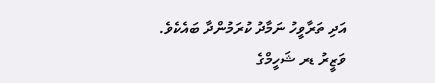އަދި ތަރާވީހު ނަމާދު ކުރަމުންދާ ބައެކެވެ.
ވަޒީރު ޑރ ޝަހީމްގެ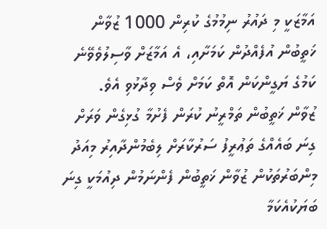އަމާޒަކީ މި ދައުރު ނިމުމުގެ ކުރިން 1000 ޒުވާން ޚަތީބުން އުފެއްދުން ކަމަށާއި، އެ އަމާޒަށް ވާސިލުވެވޭނެ ކަމުގެ ޔަގީންކަން އޮތް ކަމަށް ވެސް ވިދާޅުވި އެވެ.
ޒުވާން ޚަތީބުން ތަމްރީނު ކުރަން ފެށުމާ ގުޅިގެން ވަރަށް ގިނަ ބައެއްގެ ތަޢުރީފު ސަރުކާރަށް ލިބެމުންދާއިރު މިއަދު މިންބަރުތަކުން ޒުވާން ޚަތީބުން ފެންނަމުން ދިއުމަކީ ގިނަ ބަޔަކުއެކަމާ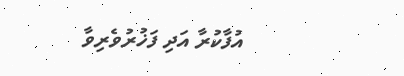އުފާކުރާ އަދި ފަޚުރުވެރިވާ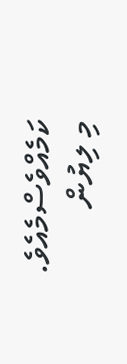ކަމެއްވެސްމެއެވެ.
މި ލިޔުން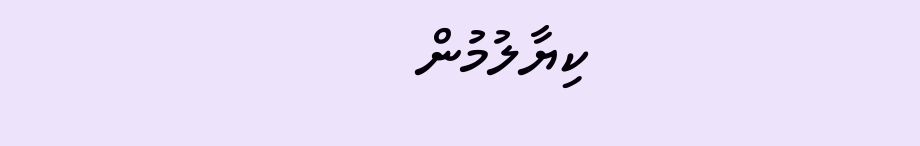ކިޔާލުމުން